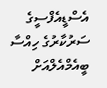އެސްޑީއެފްސީގެ ސަރުކާރުގެ ހިއްސާ ބީއެމްއެލްއަށް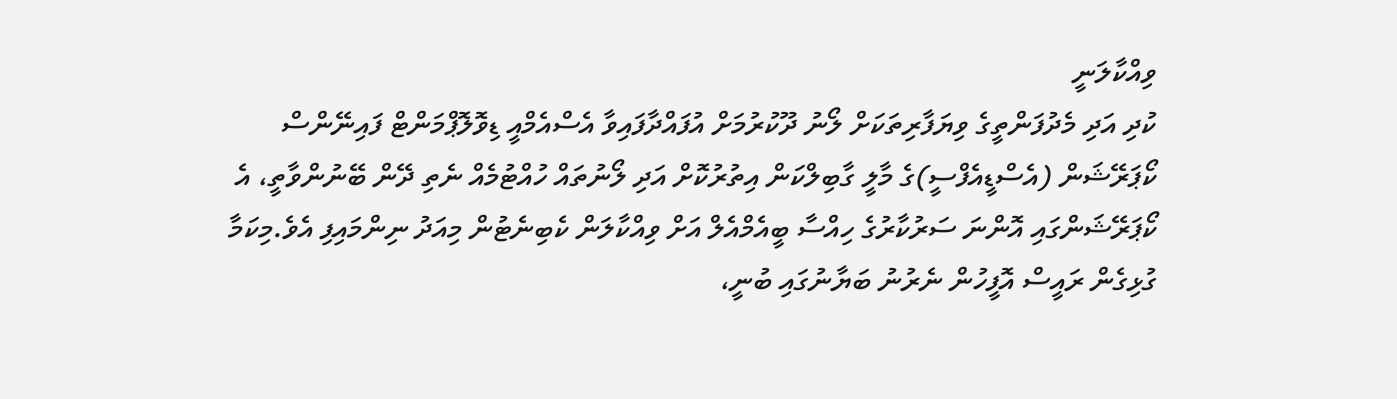ވިއްކާލަނީ
ކުދި އަދި މެދުފަންތީގެ ވިޔަފާރިތަކަށް ލޯނު ދޫކުރުމަށް އުފައްދާފައިވާ އެސްއެމްއީ ޑިވޮލޮޕްމަންޓް ފައިނޭންސް ކޯޕަރޭޝަން (އެސްޑީއެފްސީ)ގެ މާލީ ގާބިލްކަން އިތުރުކޮށް އަދި ލޯނުތައް ހުއްޓުމެއް ނެތި ދޭން ބޭނުންވާތީ، އެ ކޯޕަރޭޝަންގައި އޮންނަ ސަރުކާރުގެ ހިއްސާ ބީއެމްއެލް އަށް ވިއްކާލަން ކެބިނެޓުން މިއަދު ނިންމައިފި އެވެ.މިކަމާ ގުޅިގެން ރައީސް އޮފީހުން ނެރުނު ބަޔާނުގައި ބުނީ،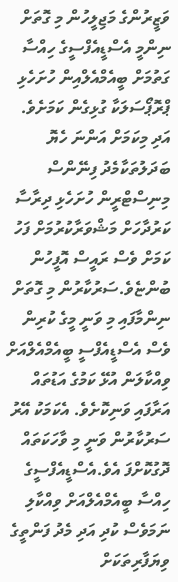ވަޒީރުންގެ މަޖިލީހުން މި ގޮތަށް ނިންމީ އެސްޑީއެފްސީގެ ހިއްސާ ގަތުމަށް ބީއެމްއެލްއިން ހުށަހެޅި ޕްރޮޕޯސަލަކާ ގުޅިގެން ކަމަށެވެ. އަދި މިކަމަށް އަންނަ ހެޔޮ ބަދަލުތަކާމެދު ފިނޭންސް މިނިސްޓްރީން ހުށަހެޅި ދިރާސާ ކަރުދާހަށް މަޝްވަރާކުރުމަށް ފަހު ކަމަށް ވެސް ރައީސް އޮފީހުން ބުންޏެވެ.ސަރުކާރުން މި ގޮތަށް ނިންމާފައި މި ވަނީ މީގެ ކުރިން ވެސް އެސްޑީއެފްސީ ބީއެމްއެލްއަށް ވިއްކާލަން އުޅޭ ކަމުގެ އަޑުތައް އަރާފައި ވަނިކޮށެވެ. އެކަމަކު އޭރު ސަރުކާރުން ވަނީ މި ވާހަކަތައް ދޮގުކޮށްފަ އެވެ.އެސްޑީއެފްސީގެ ހިއްސާ ބީއެމްއެލްއަށް ވިއްކާލި ނަމަވެސް ކުދި އަދި މެދު ފަންތީގެ ވިޔަފާރިތަކަށް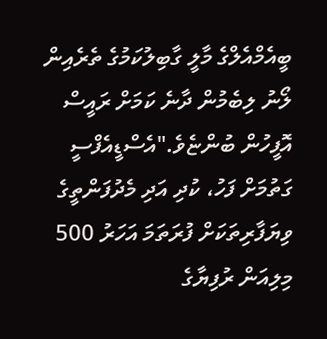ބީއެމްއެލްގެ މާލީ ގާބިލުކަމުގެ ތެރެއިން ލޯނު ލިބެމުން ދާނެ ކަމަށް ރައީސް އޮފީހުން ބުންޏެވެ."އެސްޑީއެފްސީ ގަތުމަށް ފަހު، ކުދި އަދި މެދުފަންތީގެ ވިޔަފާރިތަކަށް ފުރަތަމަ އަހަރު 500 މިލިއަން ރުފިޔާގެ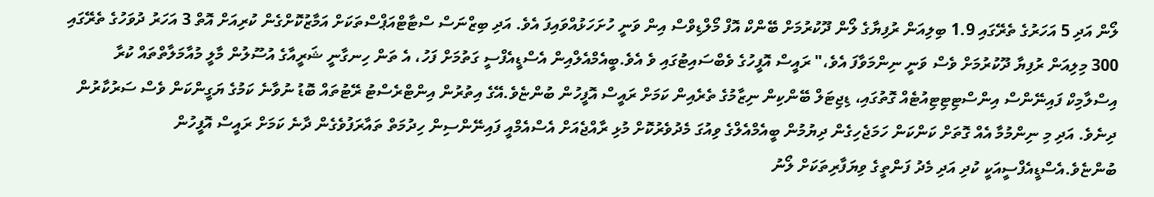ލޯން އަދި 5 އަހަރުގެ ތެރޭގައި 1.9 ބިލިއަން ރުފިޔާގެ ލޯން ދޫކުރުމަށް ބޭންކް އޮފް މޯލްޑިވްސް އިން ވަނީ ހުށަހަޅުއްވައިފަ އެވެ. އަދި ބިޒްނަސް ސްޓާޓްއަޕްސްތަކަށް އަމާޒުކޮށްގެން ކުރިއަށް އޮތް 3 އަހަރު ދުވަހުގެ ތެރޭގައި 300 މިލިއަން ރުފިޔާ ދޫކުރުމަށް ވެސް ވަނީ ނިންމަވާފަ އެވެ،" ރައީސް އޮފީހުގެ ވެބްސައިޓުގައި ވެ އެވެ.ބީއެމްއެލްއިން އެސްޑީއެފްސީ ގަތުމަށް ފަހު، އެ ތަން ހިނގާނީ ޝަރީއާގެ އުސޫލުން މާލީ މުއާމަލާތްތައް ކުރާ އިސްލާމިކް ފައިނޭންސް އިންސްޓިޓިޓިއުޓެއް ގޮތުގައި، ޑިޖިޓަލް ބޭންކިން ނިޒާމުގެ ތެރެއިން ކަމަށް ރައީސް އޮފީހުން ބުންޏެވެ.އޭގެ އިތުރުން އިންޓްރެސްޓު ރޭޓުތައް ބޮޑު ނުވާނެ ކަމުގެ ޔަގީންކަން ވެސް ސަރުކާރުން ދިނެވެ. އަދި މި ނިންމުމާ އެއް ގޮތަށް ކަންކަން ހަމަޖެހިގެން ދިޔުމުން ބީއެމްއެލްގެ ވިއުގަ މެދުވެރުކޮށް މުޅި ރާއްޖެއަށް އެސްއެމްއީ ފައިނޭންސިން ހިދުމަތް ތައާރަފުވެގެން ދާނެ ކަމަށް ރައީސް އޮފީހުން ބުންޏެވެ.އެސްޑީއެފްސީއަކީ ކުދި އަދި މެދު ފަންތީގެ ވިޔަފާރިތަކަށް ލޯނު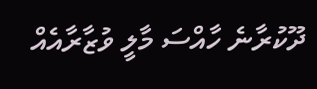ދޫކުރާނެ ހާއްސަ މާލީ ވުޒާރާއެއް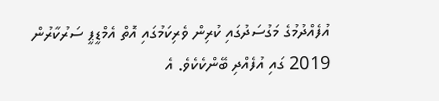އުފެއްދުމުގެ މަގުސަދުގައި ކުރިން ވެރިކަމުގައި އޮތް އެމްޑީޕީ ސަރުކާރުން 2019 ގައި އުފެއްދި ބޭންކެކެވެ. އެ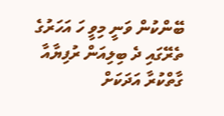ބޭންކުން ވަނީ މިވީ ހަ އަހަރުގެ ތެރޭގައި ދެ ބިލިއަން ރުފިޔާއާ ގާތްކުރާ އަދަކަށް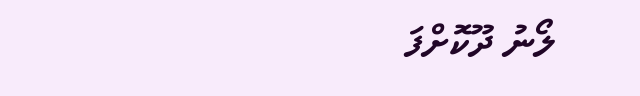ލޯނު ދޫކޮށްފަ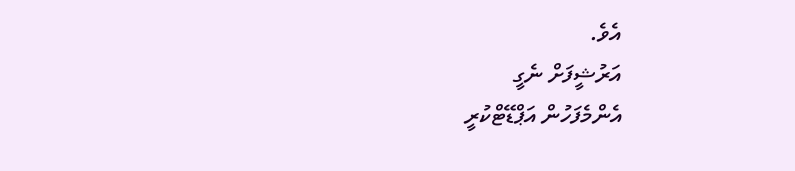އެވެ.
އަރުޝީފަށް ނެގީ
އެންމެފަހުން އަޕްޑޭޓްކުރީ